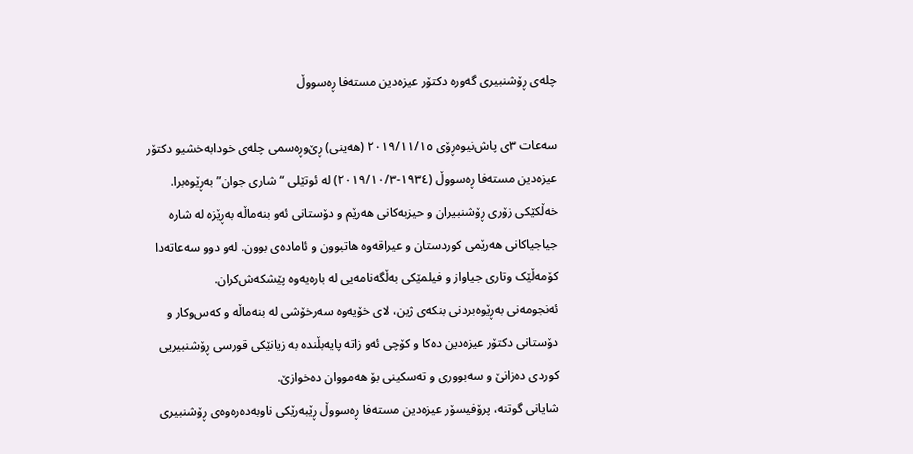چلەی ڕۆشنبیری گەورە دکتۆر عیزەدین مستەفا ڕەسووڵ

سەعات ٣ی پاش‌نیوەڕۆی ٢٠١٩/١١/١٥ (هەینی) ڕێ‌وڕەسمی چلەی خودابەخشیو دکتۆر عیزەدین مستەفا ڕەسووڵ (١٩٣٤-٢٠١٩/١٠/٣) لە ئوتێلی “شاری جوان” بەڕێوەبرا. خەڵکێکی زۆری ڕۆشنبیران و حیزبەکانی هەرێم و دۆستانی ئەو بنەماڵە بەڕێزە لە شارە جیاجیاکانی هەرێمی کوردستان و عیراقەوە هاتبوون و ئامادەی بوون. لەو دوو سەعاتەدا کۆمەڵێک وتاری جیاواز و فیلمێکی بەڵگەنامەیی لە بارەیەوە پێشکەش‌کران.
ئەنجومەنی بەڕێوەبردنی بنکەی ژین، لای خۆیەوە سەرخۆشی لە بنەماڵە و کەس‌وکار و دۆستانی دکتۆر عیزەدین دەکا و کۆچی ئەو زاتە پایەبڵندە بە زیانێکی قورسی ڕۆشنبیریی کوردی دەزانێ و سەبووری و تەسکینی بۆ هەمووان دەخوازێ.
شایانی گوتنە، پرۆفیسۆر عیزەدین مستەفا ڕەسووڵ ڕێبەرێکی ناوبەدەرەوەی ڕۆشنبیری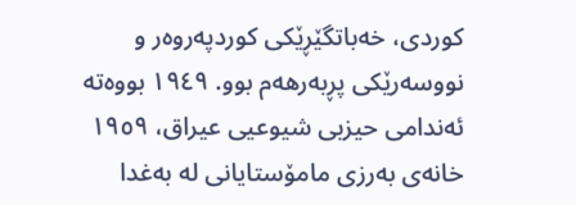کوردی، خەباتگێڕێکی کوردپەروەر و نووسەرێکی پڕبەرهەم بوو. ١٩٤٩ بووەتە ئەندامی حیزبی شیوعیی عیراق، ١٩٥٩ خانەی بەرزی مامۆستایانی لە بەغدا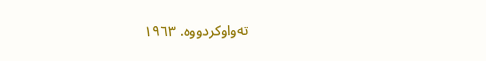تەواوکردووە. ١٩٦٣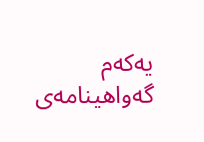یەکەم گەواهینامەی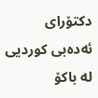دکتۆرای ئەدەبی کوردیی لە باکۆ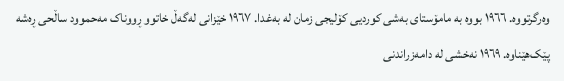وەرگرتووە. ١٩٦٦ بووە بە مامۆستای بەشی کوردیی کۆلیجی زمان لە بەغدا. ١٩٦٧ خێزانی لەگەڵ خاتوو ڕووناک مەحموود ساڵحی ڕەشە پێک‌هێناوە. ١٩٦٩ نەخشی لە دامەزراندنی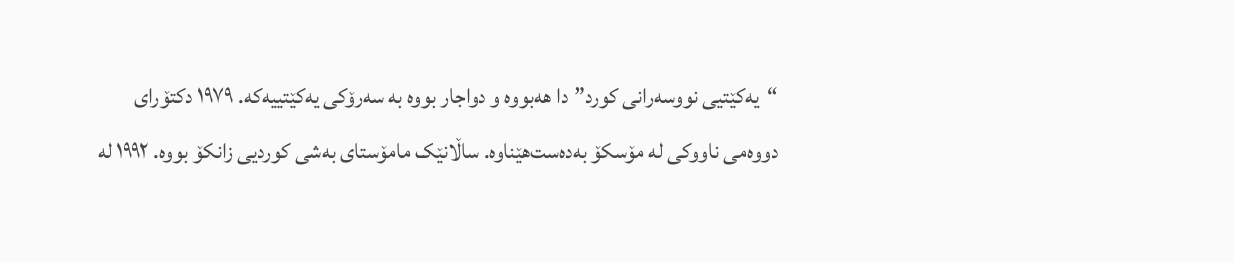“یەکێتیی نووسەرانی کورد”دا هەبووە و دواجار بووە بە سەرۆکی یەکێتییەکە. ١٩٧٩ دکتۆرای دووەمی ناووکی لە مۆسکۆ بەدەست‌هێناوە. ساڵانێک مامۆستای بەشی کوردیی زانکۆ بووە. ١٩٩٢ لە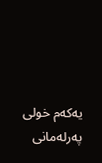یەکەم خولی پەرلەمانی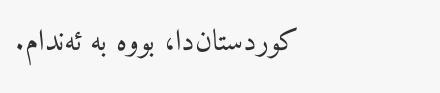کوردستان‌دا، بووە بە ئەندام.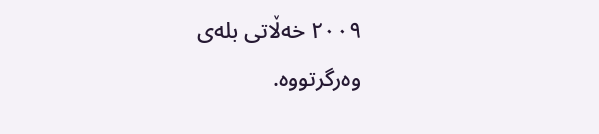٢٠٠٩ خەڵاتی بلەی وەرگرتووە.